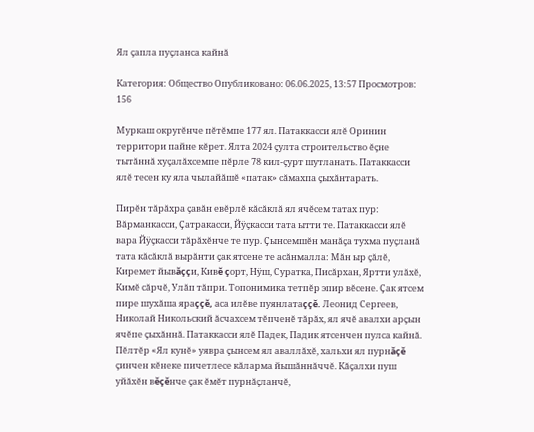Ял çапла пуçланса кайнă

Категория: Общество Опубликовано: 06.06.2025, 13:57 Просмотров: 156

Муркаш округĕнче пĕтĕмпе 177 ял. Патаккасси ялĕ Оринин территори пайне кĕрет. Ялта 2024 çулта строительство ĕçне тытăннă хуçалăхсемпе пĕрле 78 кил-çурт шутланать. Патаккасси ялĕ тесен ку яла чылайăшĕ «патак» сăмахпа çыхăнтарать.

Пирĕн тăрăхра çавăн евĕрлĕ кăсăклă ял ячĕсем татах пур: Вăрманкасси, Çатракасси, Йÿçкасси тата ытти те. Патаккасси ялĕ вара Йÿçкасси тăрăхĕнче те пур. Çынсемшĕн манăçа тухма пуçланă тата кăсăклă вырăнти çак ятсене те асăнмалла: Мăн ыр çăлĕ, Киремет йывăççи, Кивĕ çорт, Нÿш, Суратка, Писăрхан, Яртти улăхĕ, Кимĕ сăрчĕ, Улăп тăпри. Топонимика тетпĕр эпир вĕсене. Çак ятсем пире шухăша яраççĕ, аса илĕве пуянлатаççĕ. Леонид Сергеев, Николай Никольский ăсчахсем тĕпченĕ тăрăх, ял ячĕ авалхи арçын ячĕпе çыхăннă. Патаккасси ялĕ Падек, Падик ятсенчен пулса кайнă. Пĕлтĕр «Ял кунĕ» уявра çынсем ял аваллăхĕ, хальхи ял пурнăçĕ çинчен кĕнеке пичетлесе кăларма йышăннăччĕ. Кăçалхи пуш уйăхĕн вĕçĕнче çак ĕмĕт пурнăçланчĕ,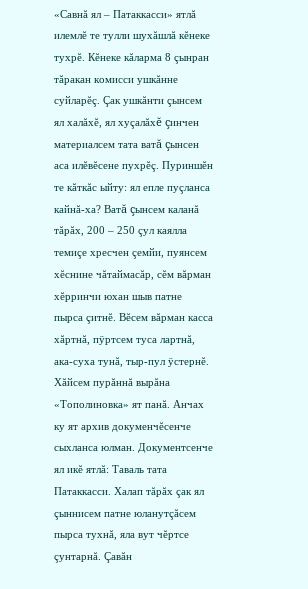«Савнă ял – Патаккасси» ятлă илемлĕ те тулли шухăшлă кĕнеке тухрĕ. Кĕнеке кăларма 8 çынран тăракан комисси ушкăнне суйларĕç. Çак ушкăнти çынсем ял халăхĕ, ял хуçалăхĕ çинчен материалсем тата ватă çынсен аса илĕвĕсене пухрĕç. Пуриншĕн те кăткăс ыйту: ял епле пуçланса кайнă-ха? Ватă çынсем каланă тăрăх, 200 – 250 çул каялла темиçе хресчен çемйи, пуянсем хĕснине чăтаймасăр, сĕм вăрман хĕрринчи юхан шыв патне пырса çитнĕ. Вĕсем вăрман касса хăртнă, пÿртсем туса лартнă, ака-суха тунă, тыр-пул ÿстернĕ. Хăйсем пурăннă вырăна «Тополиновка» ят панă. Анчах ку ят архив докуменчĕсенче сыхланса юлман. Документсенче ял икĕ ятлă: Таваль тата Патаккасси. Халап тăрăх çак ял çыннисем патне юланутçăсем пырса тухнă, яла вут чĕртсе çунтарнă. Çавăн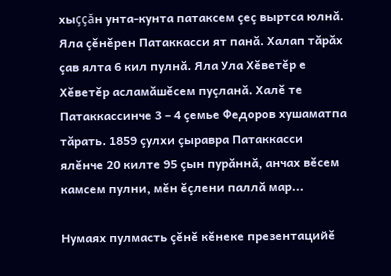хыççăн унта-кунта патаксем çеç выртса юлнă. Яла çĕнĕрен Патаккасси ят панă. Халап тăрăх çав ялта 6 кил пулнă. Яла Ула Хĕветĕр е Хĕветĕр асламăшĕсем пуçланă. Халĕ те Патаккассинче 3 – 4 çемье Федоров хушаматпа тăрать. 1859 çулхи çыравра Патаккасси ялĕнче 20 килте 95 çын пурăннă, анчах вĕсем камсем пулни, мĕн ĕçлени паллă мар...

Нумаях пулмасть çĕнĕ кĕнеке презентацийĕ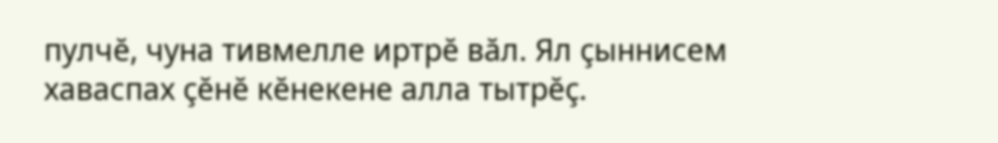пулчĕ, чуна тивмелле иртрĕ вăл. Ял çыннисем хаваспах çĕнĕ кĕнекене алла тытрĕç.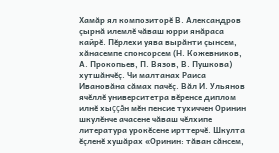Хамăр ял композиторĕ В. Александров çырнă илемлĕ чăваш юрри янăраса кайрĕ. Пĕрлехи уява вырăнти çынсем, хăнасемпе спонсорсем (Н. Кожевников, А. Прокопьев, П. Вязов, В. Пушкова) хутшăнчĕç. Чи малтанах Раиса Ивановăна сăмах пачĕç. Вăл И. Ульянов ячĕллĕ университетра вĕренсе диплом илнĕ хыççăн мĕн пенсие тухиччен Оринин шкулĕнче ачасене чăваш чĕлхипе литература урокĕсене ирттерчĕ. Шкулта ĕçленĕ хушăрах «Оринин: тăван сăнсем,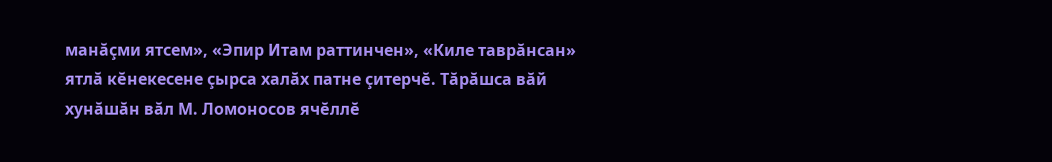манăçми ятсем», «Эпир Итам раттинчен», «Киле таврăнсан» ятлă кĕнекесене çырса халăх патне çитерчĕ. Тăрăшса вăй хунăшăн вăл М. Ломоносов ячĕллĕ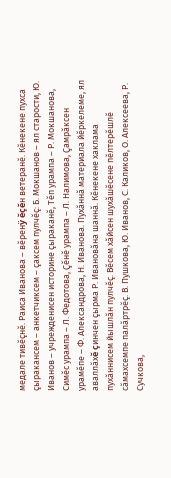медале тивĕçнĕ. Раиса Иванова – вĕренÿ ĕçĕн ветеранĕ. Кĕнекене пухса çыракансем – анкетчиксем – çаксем пулчĕç: Б. Мокшанов – ял старости, Ю. Иванов – учрежденисен историне çыраканĕ, Тĕп урампа – Р. Мокшанова, Симĕс урампа – Л. Федотова, Çĕнĕ урампа – Л. Налимова, Çамрăксен урамĕпе – Ф. Александрова, Н. Иванова. Пухăннă материала йĕркелеме, ял аваллăхĕ çинчен çырма Р. Ивановăна шаннă. Кĕнекене хаклама пухăннисем йышлăн пулчĕç. Вĕсем хăйсен шухăшĕсене пĕлтерĕшлĕ сăмахсемпе палăртрĕç. В. Пушкова, Ю. Иванов, С. Каликов, О. Алексеева, Р. Сучкова,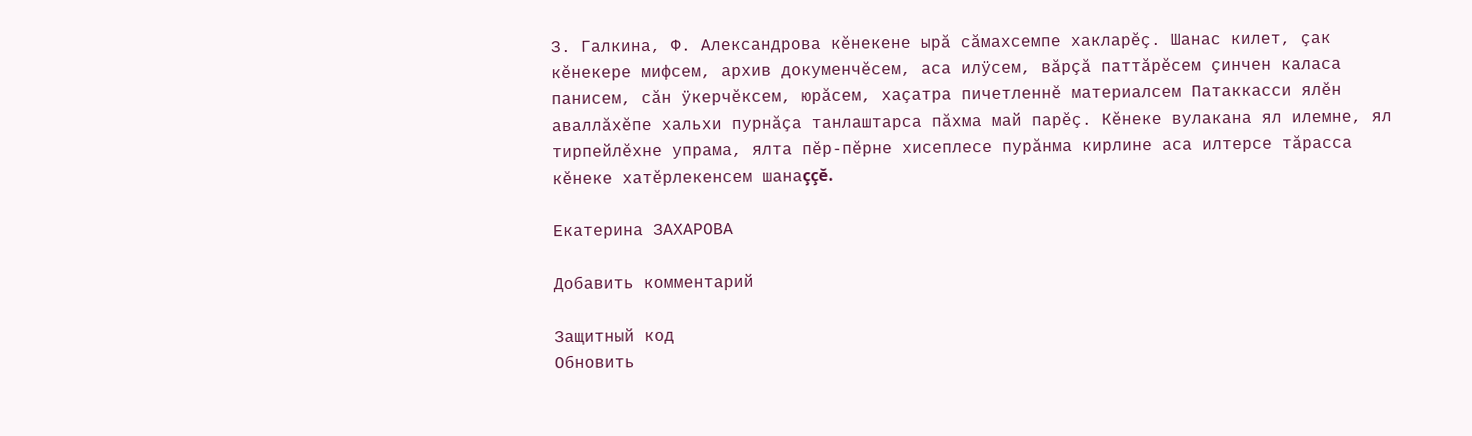З. Галкина, Ф. Александрова кĕнекене ырă сăмахсемпе хакларĕç. Шанас килет, çак кĕнекере мифсем, архив докуменчĕсем, аса илÿсем, вăрçă паттăрĕсем çинчен каласа панисем, сăн ÿкерчĕксем, юрăсем, хаçатра пичетленнĕ материалсем Патаккасси ялĕн аваллăхĕпе хальхи пурнăçа танлаштарса пăхма май парĕç. Кĕнеке вулакана ял илемне, ял тирпейлĕхне упрама, ялта пĕр-пĕрне хисеплесе пурăнма кирлине аса илтерсе тăрасса кĕнеке хатĕрлекенсем шанаççĕ.

Екатерина ЗАХАРОВА

Добавить комментарий

Защитный код
Обновить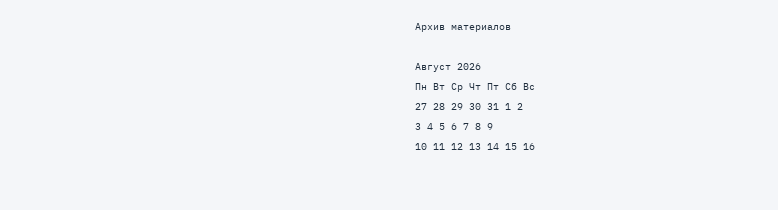Архив материалов

Август 2026
Пн Вт Ср Чт Пт Сб Вс
27 28 29 30 31 1 2
3 4 5 6 7 8 9
10 11 12 13 14 15 16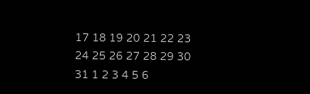17 18 19 20 21 22 23
24 25 26 27 28 29 30
31 1 2 3 4 5 6